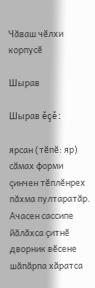Чӑваш чӗлхи корпусӗ

Шырав

Шырав ĕçĕ:

ярсан (тĕпĕ: яр) сăмах форми çинчен тĕплĕнрех пăхма пултаратăр.
Ачасен сассипе йӑлӑхса ҫитнӗ дворник вӗсене шӑпӑрпа хӑратса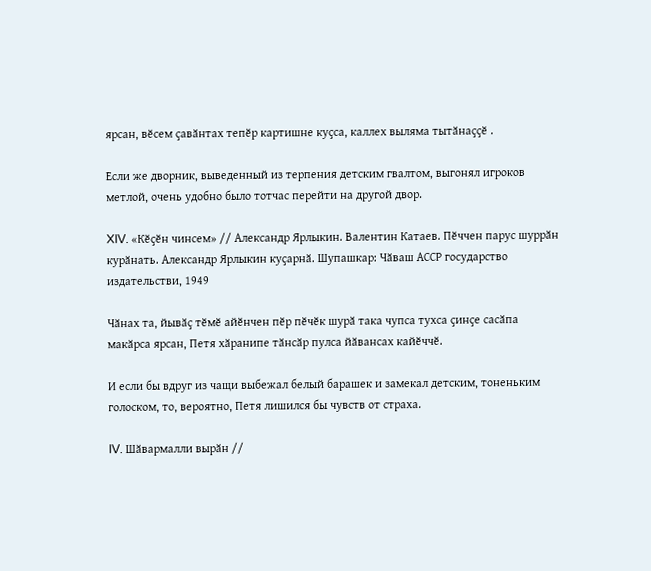ярсан, вӗсем ҫавӑнтах тепӗр картишне куҫса, каллех выляма тытӑнаҫҫӗ .

Если же дворник, выведенный из терпения детским гвалтом, выгонял игроков метлой, очень удобно было тотчас перейти на другой двор.

XIV. «Кӗҫӗн чинсем» // Александр Ярлыкин. Валентин Катаев. Пӗччен парус шуррӑн курӑнать. Александр Ярлыкин куҫарнӑ. Шупашкар: Чӑваш АССР государство издательстви, 1949

Чӑнах та, йывӑҫ тӗмӗ айӗнчен пӗр пӗчӗк шурӑ така чупса тухса ҫинҫе сасӑпа макӑрса ярсан, Петя хӑранипе тӑнсӑр пулса йӑвансах кайӗччӗ.

И если бы вдруг из чащи выбежал белый барашек и замекал детским, тоненьким голоском, то, вероятно, Петя лишился бы чувств от страха.

IV. Шӑвармалли вырӑн //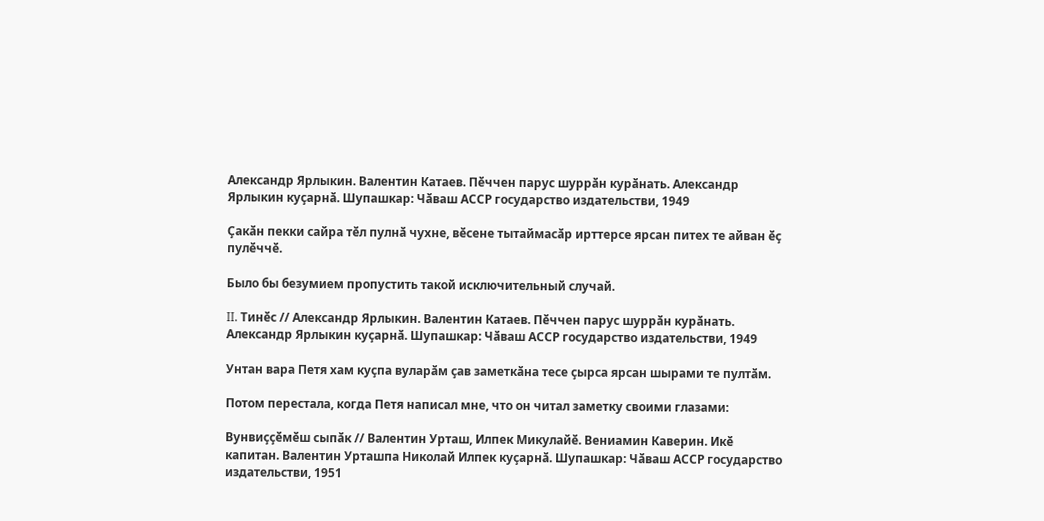Александр Ярлыкин. Валентин Катаев. Пӗччен парус шуррӑн курӑнать. Александр Ярлыкин куҫарнӑ. Шупашкар: Чӑваш АССР государство издательстви, 1949

Ҫакӑн пекки сайра тӗл пулнӑ чухне, вӗсене тытаймасӑр ирттерсе ярсан питех те айван ӗҫ пулӗччӗ.

Было бы безумием пропустить такой исключительный случай.

II. Тинӗс // Александр Ярлыкин. Валентин Катаев. Пӗччен парус шуррӑн курӑнать. Александр Ярлыкин куҫарнӑ. Шупашкар: Чӑваш АССР государство издательстви, 1949

Унтан вара Петя хам куҫпа вуларӑм ҫав заметкӑна тесе ҫырса ярсан шырами те пултӑм.

Потом перестала, когда Петя написал мне, что он читал заметку своими глазами:

Вунвиҫҫӗмӗш сыпӑк // Валентин Урташ, Илпек Микулайӗ. Вениамин Каверин. Икӗ капитан. Валентин Урташпа Николай Илпек куҫарнӑ. Шупашкар: Чӑваш АССР государство издательстви, 1951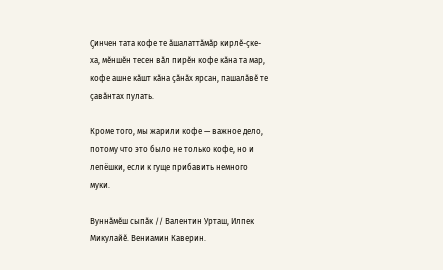Ҫинчен тата кофе те ӑшалаттӑмӑр кирлӗ-ҫке-ха, мӗншӗн тесен вӑл пирӗн кофе кӑна та мар, кофе ашне кӑшт кӑна ҫӑнӑх ярсан, пашалӑвӗ те ҫавӑнтах пулать.

Кроме того, мы жарили кофе — важное дело, потому что это было не только кофе, но и лепёшки, если к гуще прибавить немного муки.

Вуннӑмӗш сыпӑк // Валентин Урташ, Илпек Микулайӗ. Вениамин Каверин.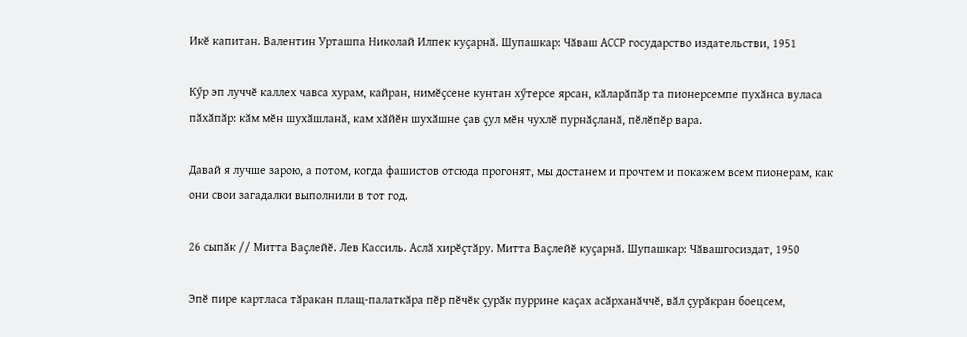Икӗ капитан. Валентин Урташпа Николай Илпек куҫарнӑ. Шупашкар: Чӑваш АССР государство издательстви, 1951

Кӳр эп луччӗ каллех чавса хурам, кайран, нимӗҫсене кунтан хӳтерсе ярсан, кӑларӑпӑр та пионерсемпе пухӑнса вуласа пӑхӑпӑр: кӑм мӗн шухӑшланӑ, кам хӑйӗн шухӑшне ҫав ҫул мӗн чухлӗ пурнӑҫланӑ, пӗлӗпӗр вара.

Давай я лучше зарою, а потом, когда фашистов отсюда прогонят, мы достанем и прочтем и покажем всем пионерам, как они свои загадалки выполнили в тот год.

26 сыпӑк // Митта Ваҫлейӗ. Лев Кассиль. Аслӑ хирӗҫтӑру. Митта Ваҫлейӗ куҫарнӑ. Шупашкар: Чӑвашгосиздат, 1950

Эпӗ пире картласа тӑракан плащ-палаткӑра пӗр пӗчӗк ҫурӑк пуррине каҫах асӑрханӑччӗ, вӑл ҫурӑкран боецсем,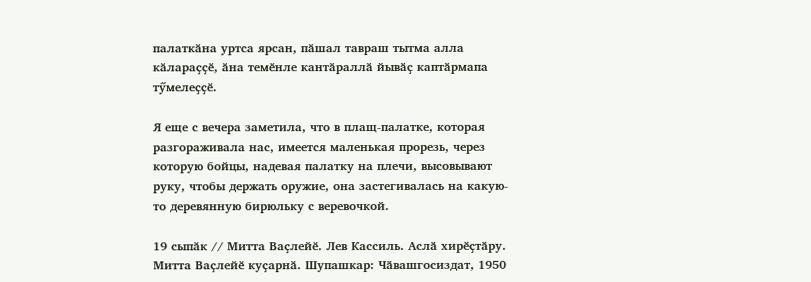палаткӑна уртса ярсан, пӑшал тавраш тытма алла кӑлараҫҫӗ, ӑна темӗнле кантӑраллӑ йывӑҫ каптӑрмапа тӳмелеҫҫӗ.

Я еще с вечера заметила, что в плащ-палатке, которая разгораживала нас, имеется маленькая прорезь, через которую бойцы, надевая палатку на плечи, высовывают руку, чтобы держать оружие, она застегивалась на какую-то деревянную бирюльку с веревочкой.

19 сыпӑк // Митта Ваҫлейӗ. Лев Кассиль. Аслӑ хирӗҫтӑру. Митта Ваҫлейӗ куҫарнӑ. Шупашкар: Чӑвашгосиздат, 1950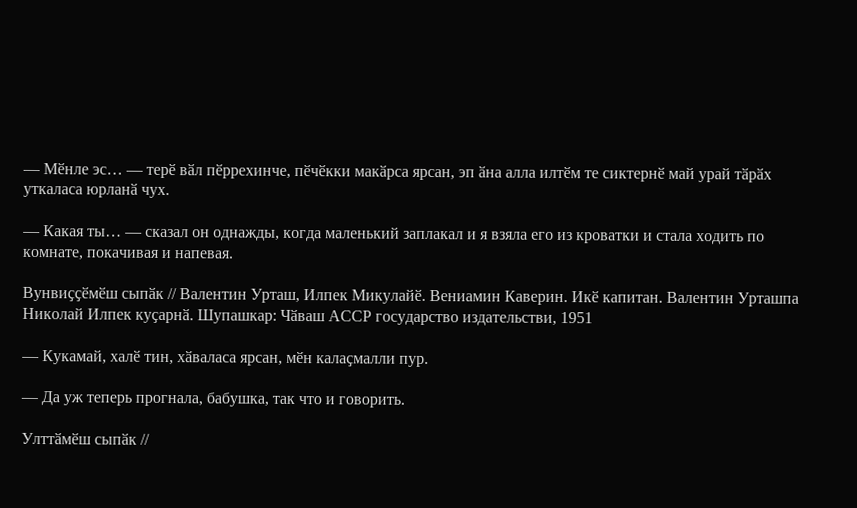— Мӗнле эс… — терӗ вӑл пӗррехинче, пӗчӗкки макӑрса ярсан, эп ӑна алла илтӗм те сиктернӗ май урай тӑрӑх уткаласа юрланӑ чух.

— Какая ты… — сказал он однажды, когда маленький заплакал и я взяла его из кроватки и стала ходить по комнате, покачивая и напевая.

Вунвиҫҫӗмӗш сыпӑк // Валентин Урташ, Илпек Микулайӗ. Вениамин Каверин. Икӗ капитан. Валентин Урташпа Николай Илпек куҫарнӑ. Шупашкар: Чӑваш АССР государство издательстви, 1951

— Кукамай, халӗ тин, хӑваласа ярсан, мӗн калаҫмалли пур.

— Да уж теперь прогнала, бабушка, так что и говорить.

Улттӑмӗш сыпӑк //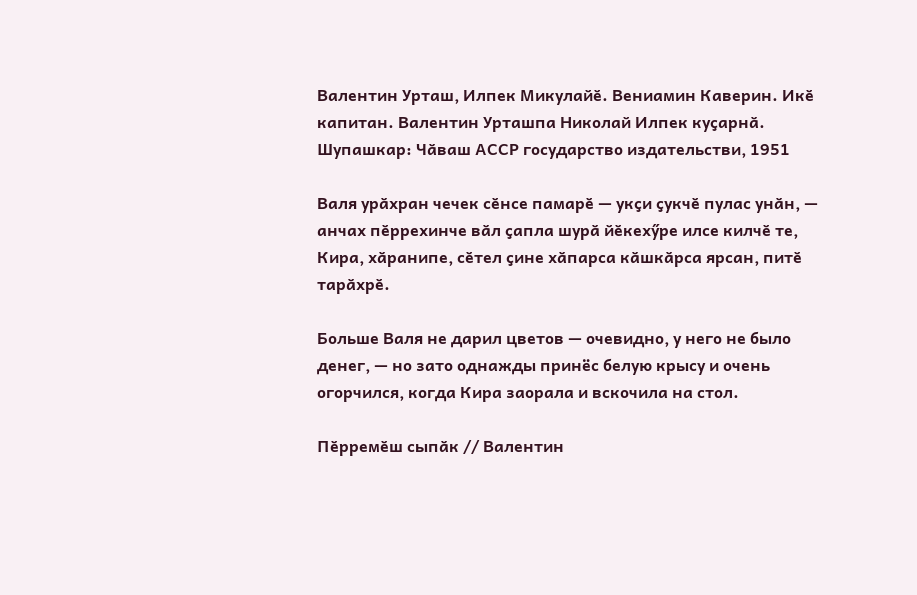Валентин Урташ, Илпек Микулайӗ. Вениамин Каверин. Икӗ капитан. Валентин Урташпа Николай Илпек куҫарнӑ. Шупашкар: Чӑваш АССР государство издательстви, 1951

Валя урӑхран чечек сӗнсе памарӗ — укҫи ҫукчӗ пулас унӑн, — анчах пӗррехинче вӑл ҫапла шурӑ йӗкехӳре илсе килчӗ те, Кира, хӑранипе, сӗтел ҫине хӑпарса кӑшкӑрса ярсан, питӗ тарӑхрӗ.

Больше Валя не дарил цветов — очевидно, у него не было денег, — но зато однажды принёс белую крысу и очень огорчился, когда Кира заорала и вскочила на стол.

Пӗрремӗш сыпӑк // Валентин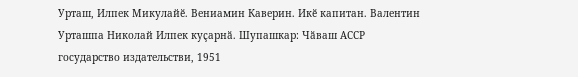Урташ, Илпек Микулайӗ. Вениамин Каверин. Икӗ капитан. Валентин Урташпа Николай Илпек куҫарнӑ. Шупашкар: Чӑваш АССР государство издательстви, 1951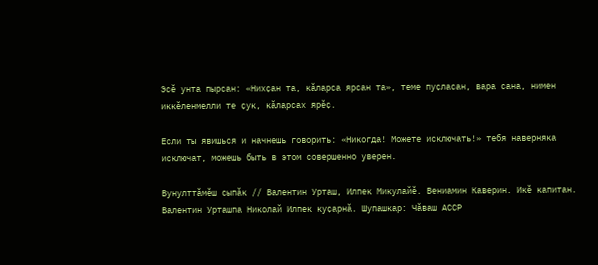Эсӗ унта пырсан: «Нихҫан та, кӑларса ярсан та», теме пуҫласан, вара сана, нимен иккӗленмелли те ҫук, кӑларсах ярӗҫ.

Если ты явишься и начнешь говорить: «Никогда! Можете исключать!» тебя наверняка исключат, можешь быть в этом совершенно уверен.

Вунулттӑмӗш сыпӑк // Валентин Урташ, Илпек Микулайӗ. Вениамин Каверин. Икӗ капитан. Валентин Урташпа Николай Илпек куҫарнӑ. Шупашкар: Чӑваш АССР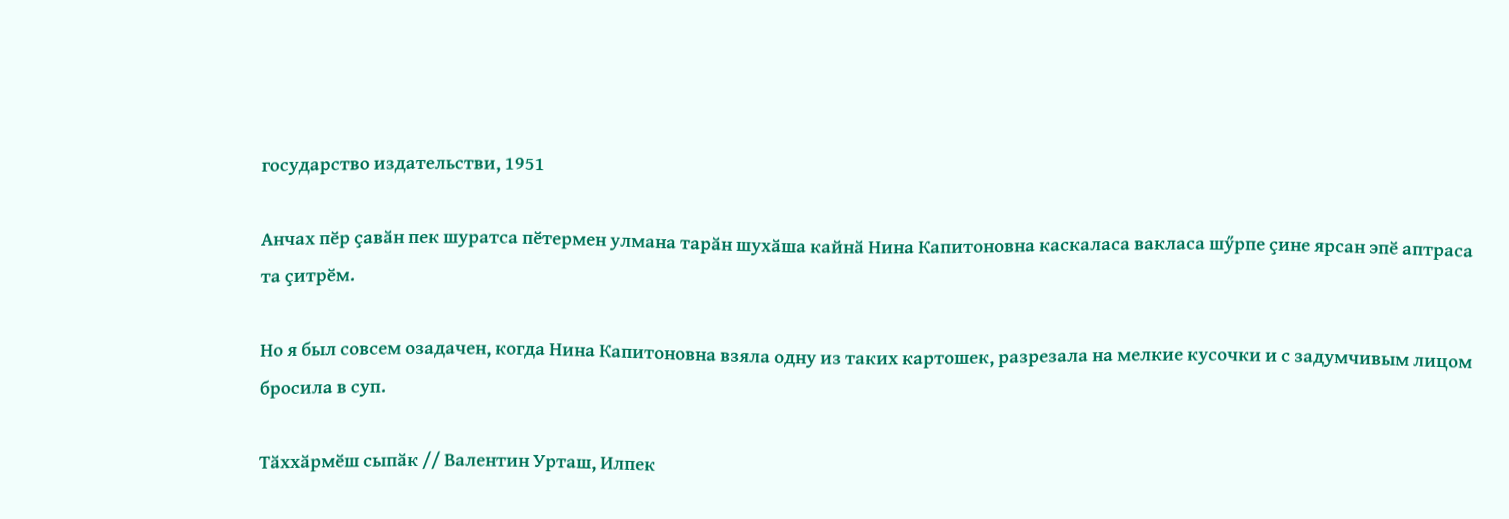государство издательстви, 1951

Анчах пӗр ҫавӑн пек шуратса пӗтермен улмана тарӑн шухӑша кайнӑ Нина Капитоновна каскаласа вакласа шӳрпе ҫине ярсан эпӗ аптраса та ҫитрӗм.

Но я был совсем озадачен, когда Нина Капитоновна взяла одну из таких картошек, разрезала на мелкие кусочки и с задумчивым лицом бросила в суп.

Тӑххӑрмӗш сыпӑк // Валентин Урташ, Илпек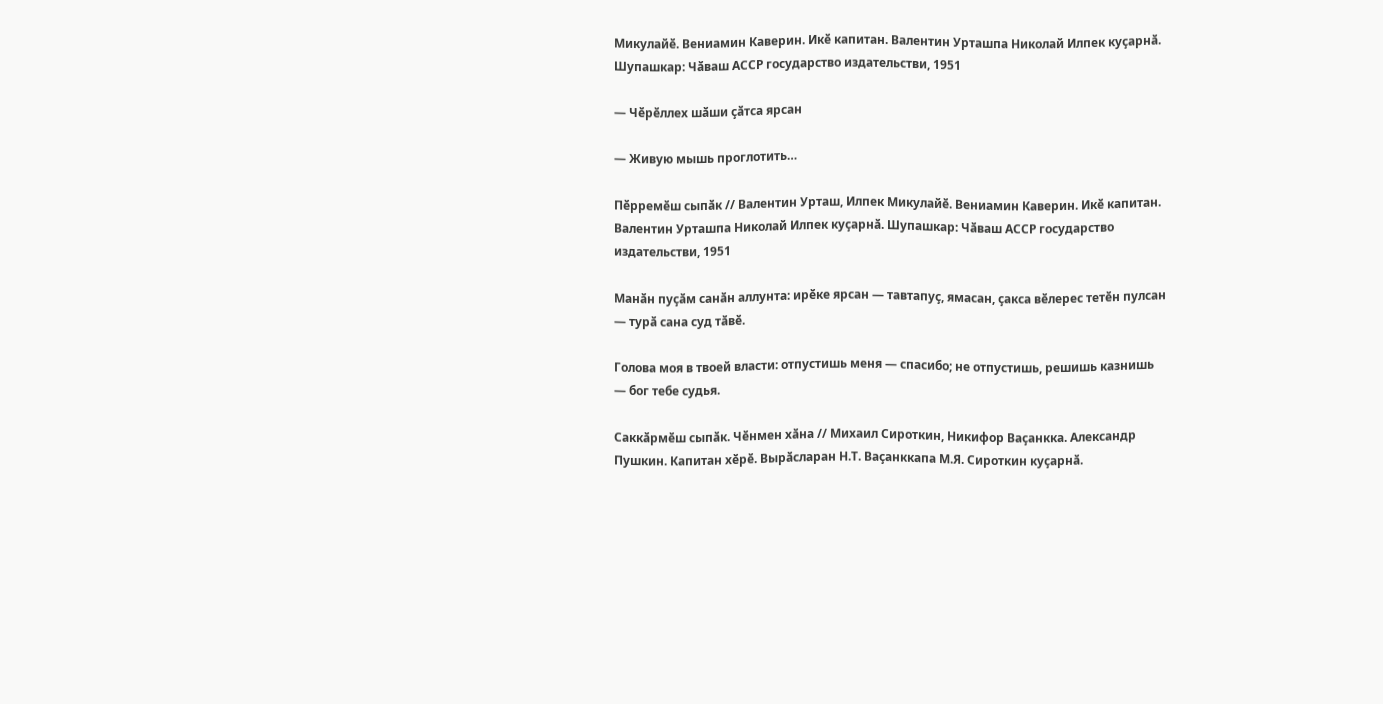Микулайӗ. Вениамин Каверин. Икӗ капитан. Валентин Урташпа Николай Илпек куҫарнӑ. Шупашкар: Чӑваш АССР государство издательстви, 1951

— Чӗрӗллех шӑши ҫӑтса ярсан

— Живую мышь проглотить…

Пӗрремӗш сыпӑк // Валентин Урташ, Илпек Микулайӗ. Вениамин Каверин. Икӗ капитан. Валентин Урташпа Николай Илпек куҫарнӑ. Шупашкар: Чӑваш АССР государство издательстви, 1951

Манӑн пуҫӑм санӑн аллунта: ирӗке ярсан — тавтапуҫ, ямасан, ҫакса вӗлерес тетӗн пулсан — турӑ сана суд тӑвӗ.

Голова моя в твоей власти: отпустишь меня — спасибо; не отпустишь, решишь казнишь — бог тебе судья.

Саккӑрмӗш сыпӑк. Чӗнмен хӑна // Михаил Сироткин, Никифор Ваҫанкка. Александр Пушкин. Капитан хӗрӗ. Вырӑсларан Н.Т. Ваҫанккапа М.Я. Сироткин куҫарнӑ.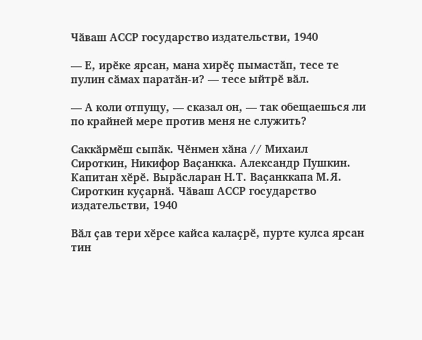Чӑваш АССР государство издательстви, 1940

— Е, ирӗке ярсан, мана хирӗҫ пымастӑп, тесе те пулин сӑмах паратӑн-и? — тесе ыйтрӗ вӑл.

— А коли отпущу, — сказал он, — так обещаешься ли по крайней мере против меня не служить?

Саккӑрмӗш сыпӑк. Чӗнмен хӑна // Михаил Сироткин, Никифор Ваҫанкка. Александр Пушкин. Капитан хӗрӗ. Вырӑсларан Н.Т. Ваҫанккапа М.Я. Сироткин куҫарнӑ. Чӑваш АССР государство издательстви, 1940

Вӑл ҫав тери хӗрсе кайса калаҫрӗ, пурте кулса ярсан тин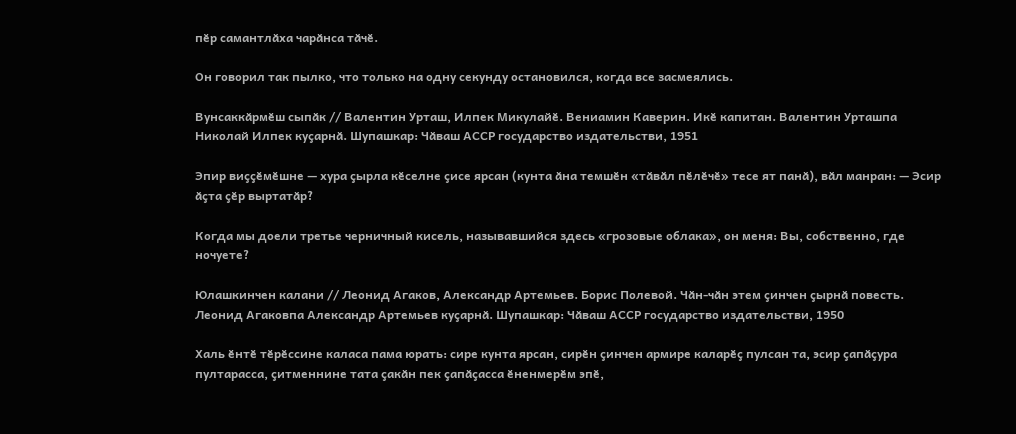пӗр самантлӑха чарӑнса тӑчӗ.

Он говорил так пылко, что только на одну секунду остановился, когда все засмеялись.

Вунсаккӑрмӗш сыпӑк // Валентин Урташ, Илпек Микулайӗ. Вениамин Каверин. Икӗ капитан. Валентин Урташпа Николай Илпек куҫарнӑ. Шупашкар: Чӑваш АССР государство издательстви, 1951

Эпир виҫҫӗмӗшне — хура ҫырла кӗселне ҫисе ярсан (кунта ӑна темшӗн «тӑвӑл пӗлӗчӗ» тесе ят панӑ), вӑл манран: — Эсир ӑҫта ҫӗр выртатӑр?

Когда мы доели третье черничный кисель, называвшийся здесь «грозовые облака», он меня: Вы, собственно, где ночуете?

Юлашкинчен калани // Леонид Агаков, Александр Артемьев. Борис Полевой. Чӑн-чӑн этем ҫинчен ҫырнӑ повесть. Леонид Агаковпа Александр Артемьев куҫарнӑ. Шупашкар: Чӑваш АССР государство издательстви, 1950

Халь ӗнтӗ тӗрӗссине каласа пама юрать: сире кунта ярсан, сирӗн ҫинчен армире каларӗҫ пулсан та, эсир ҫапӑҫура пултарасса, ҫитменнине тата ҫакӑн пек ҫапӑҫасса ӗненмерӗм эпӗ,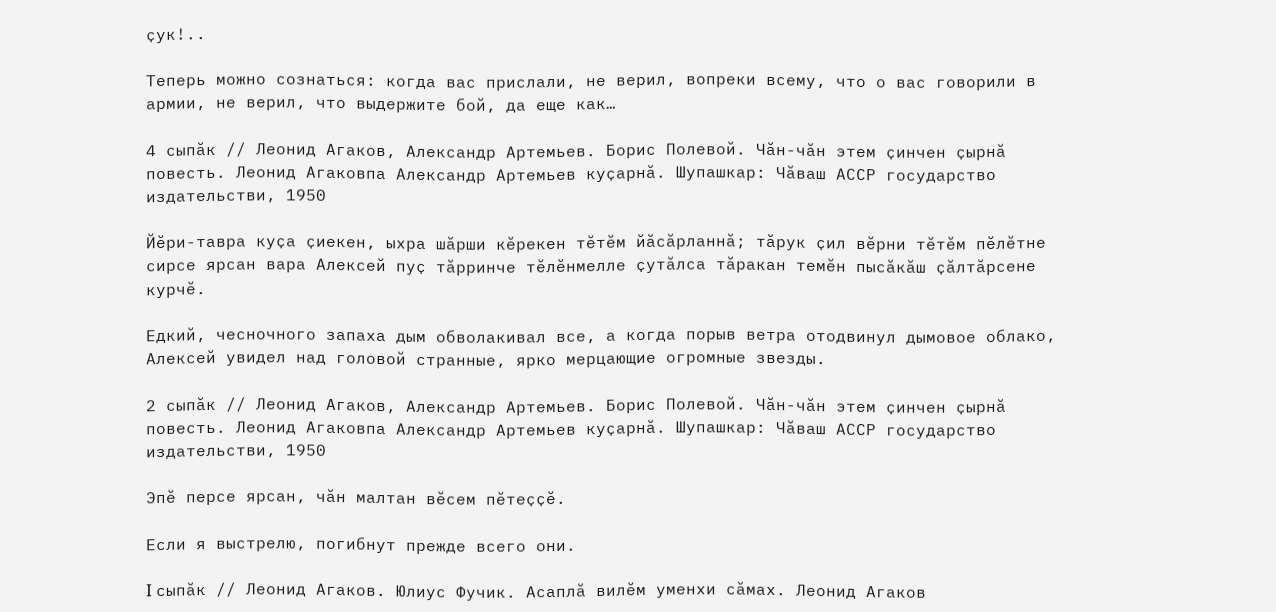ҫук!..

Теперь можно сознаться: когда вас прислали, не верил, вопреки всему, что о вас говорили в армии, не верил, что выдержите бой, да еще как…

4 сыпӑк // Леонид Агаков, Александр Артемьев. Борис Полевой. Чӑн-чӑн этем ҫинчен ҫырнӑ повесть. Леонид Агаковпа Александр Артемьев куҫарнӑ. Шупашкар: Чӑваш АССР государство издательстви, 1950

Йӗри-тавра куҫа ҫиекен, ыхра шӑрши кӗрекен тӗтӗм йӑсӑрланнӑ; тӑрук ҫил вӗрни тӗтӗм пӗлӗтне сирсе ярсан вара Алексей пуҫ тӑрринче тӗлӗнмелле ҫутӑлса тӑракан темӗн пысӑкӑш ҫӑлтӑрсене курчӗ.

Едкий, чесночного запаха дым обволакивал все, а когда порыв ветра отодвинул дымовое облако, Алексей увидел над головой странные, ярко мерцающие огромные звезды.

2 сыпӑк // Леонид Агаков, Александр Артемьев. Борис Полевой. Чӑн-чӑн этем ҫинчен ҫырнӑ повесть. Леонид Агаковпа Александр Артемьев куҫарнӑ. Шупашкар: Чӑваш АССР государство издательстви, 1950

Эпӗ персе ярсан, чӑн малтан вӗсем пӗтеҫҫӗ.

Если я выстрелю, погибнут прежде всего они.

I сыпӑк // Леонид Агаков. Юлиус Фучик. Асаплӑ вилӗм уменхи сӑмах. Леонид Агаков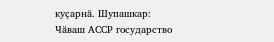куҫарнӑ. Шупашкар: Чӑваш АССР государство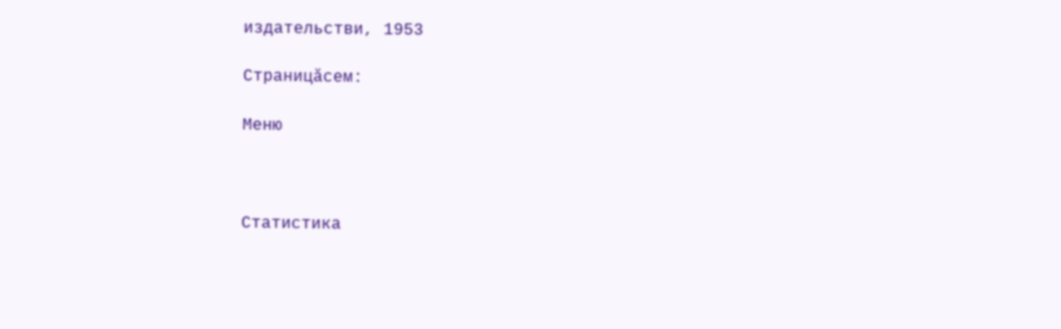издательстви, 1953

Страницăсем:

Меню



Статистика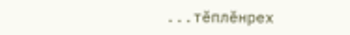...тĕплӗнрех